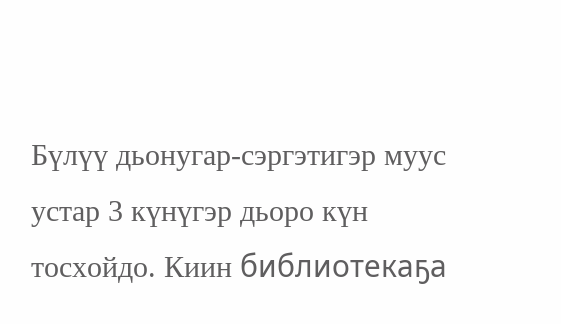Бүлүү дьонугар-сэргэтигэр муус устар 3 күнүгэр дьоро күн тосхойдо. Киин библиотекаҕа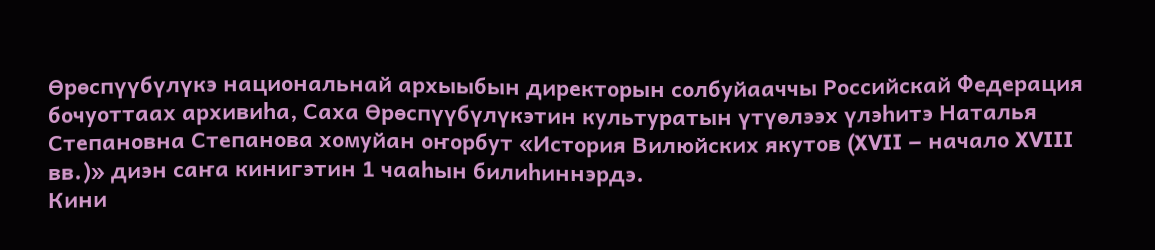Өрөспүүбүлүкэ национальнай архыыбын директорын солбуйааччы Российскай Федерация бочуоттаах архивиһа, Саха Өрөспүүбүлүкэтин культуратын үтүөлээх үлэһитэ Наталья Степановна Степанова хомуйан оҥорбут «История Вилюйских якутов (XVII – начало XVIII вв.)» диэн саҥа кинигэтин 1 чааһын билиһиннэрдэ.
Кини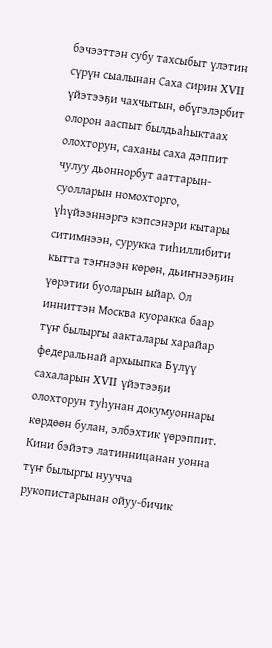бэчээттэн субу тахсыбыт үлэтин сүрүн сыалынан Саха сирин XVII үйэтээҕи чахчытын, өбүгэлэрбит олорон ааспыт былдьаһыктаах олохторун, саханы саха дэппит чулуу дьоннорбут ааттарын-суолларын номохторго, үһүйээннэргэ кэпсэнэри кытары ситимнээн, сурукка тиһиллибити кытта тэҥнээн көрөн, дьиҥнээҕин үөрэтии буоларын ыйар. Ол инниттэн Москва куоракка баар түҥ былыргы аакталары харайар федеральнай архыыпка Бүлүү сахаларын XVII үйэтээҕи олохторун туһунан докумуоннары көрдөөн булан, элбэхтик үөрэппит. Кини бэйэтэ латинницанан уонна түҥ былыргы нуучча рукопистарынан ойуу-бичик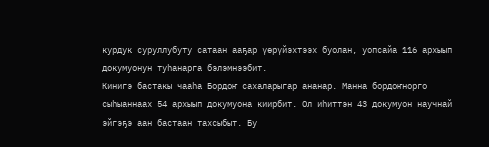курдук суруллубуту сатаан ааҕар үөрүйэхтээх буолан, уопсайа 116 архыып докумуонун туһанарга бэлэмнээбит.
Кинигэ бастакы чааһа Бордоҥ сахаларыгар ананар. Манна бордоҥнорго сыһыаннаах 54 архыып докумуона киирбит. Ол иһиттэн 43 докумуон научнай эйгэҕэ аан бастаан тахсыбыт. Бу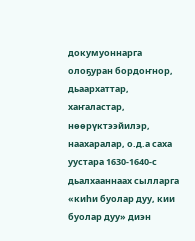докумуоннарга олоҕуран бордоҥнор, дьаархаттар, хаҥаластар, нөөрүктээйилэр, наахаралар, о.д.а саха уустара 1630-1640-с дьалхааннаах сылларга «киһи буолар дуу, кии буолар дуу» диэн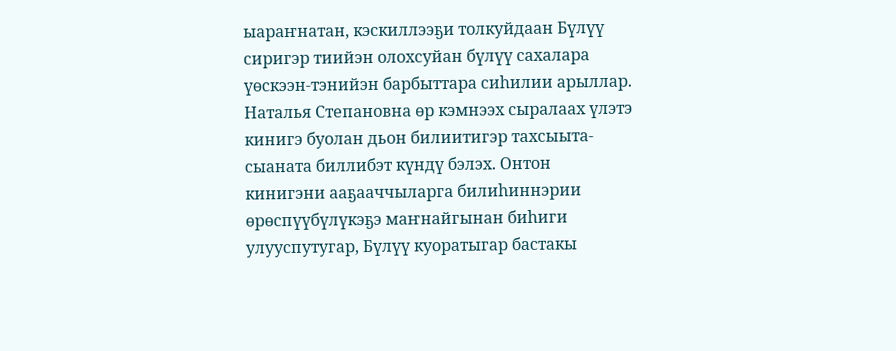ыараҥнатан, кэскиллээҕи толкуйдаан Бүлүү сиригэр тиийэн олохсуйан бүлүү сахалара үөскээн-тэнийэн барбыттара сиһилии арыллар.
Наталья Степановна өр кэмнээх сыралаах үлэтэ кинигэ буолан дьон билиитигэр тахсыыта- сыаната биллибэт күндү бэлэх. Онтон кинигэни ааҕааччыларга билиһиннэрии өрөспүүбүлүкэҕэ маҥнайгынан биһиги улууспутугар, Бүлүү куоратыгар бастакы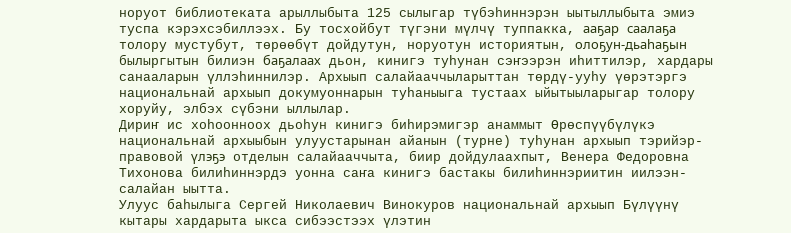норуот библиотеката арыллыбыта 125 сылыгар түбэһиннэрэн ыытыллыбыта эмиэ туспа кэрэхсэбиллээх. Бу тосхойбут түгэни мүлчү туппакка, ааҕар саалаҕа толору мустубут, төрөөбүт дойдутун, норуотун историятын, олоҕун-дьаһаҕын былыргытын билиэн баҕалаах дьон, кинигэ туһунан сэҥээрэн иһиттилэр, хардары санааларын үллэһиннилэр. Архыып салайааччыларыттан төрдү-ууһу үөрэтэргэ национальнай архыып докумуоннарын туһаныыга тустаах ыйытыыларыгар толору хоруйу, элбэх сүбэни ыллылар.
Дириҥ ис хоһоонноох дьоһун кинигэ биһирэмигэр анаммыт Өрөспүүбүлүкэ национальнай архыыбын улуустарынан айанын (турне) туһунан архыып тэрийэр-правовой үлэҕэ отделын салайааччыта, биир дойдулаахпыт, Венера Федоровна Тихонова билиһиннэрдэ уонна саҥа кинигэ бастакы билиһиннэриитин иилээн- салайан ыытта.
Улуус баһылыга Сергей Николаевич Винокуров национальнай архыып Бүлүүнү кытары хардарыта ыкса сибээстээх үлэтин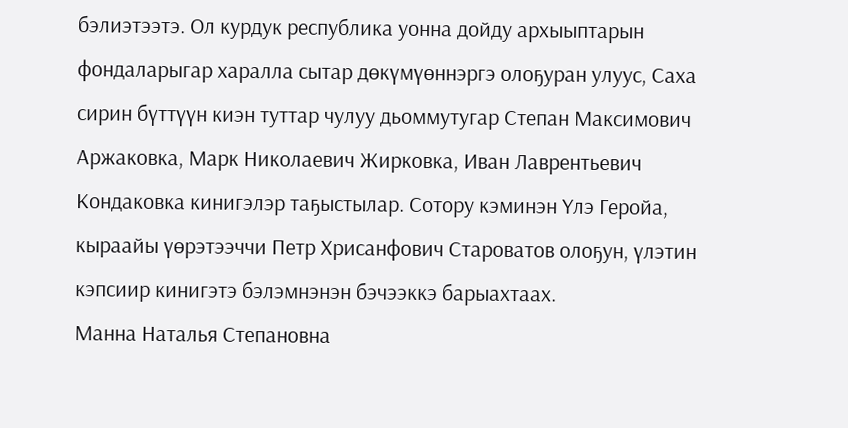бэлиэтээтэ. Ол курдук республика уонна дойду архыыптарын фондаларыгар харалла сытар дөкүмүөннэргэ олоҕуран улуус, Саха сирин бүттүүн киэн туттар чулуу дьоммутугар Степан Максимович Аржаковка, Марк Николаевич Жирковка, Иван Лаврентьевич Кондаковка кинигэлэр таҕыстылар. Сотору кэминэн Үлэ Геройа, кыраайы үөрэтээччи Петр Хрисанфович Староватов олоҕун, үлэтин кэпсиир кинигэтэ бэлэмнэнэн бэчээккэ барыахтаах.
Манна Наталья Степановна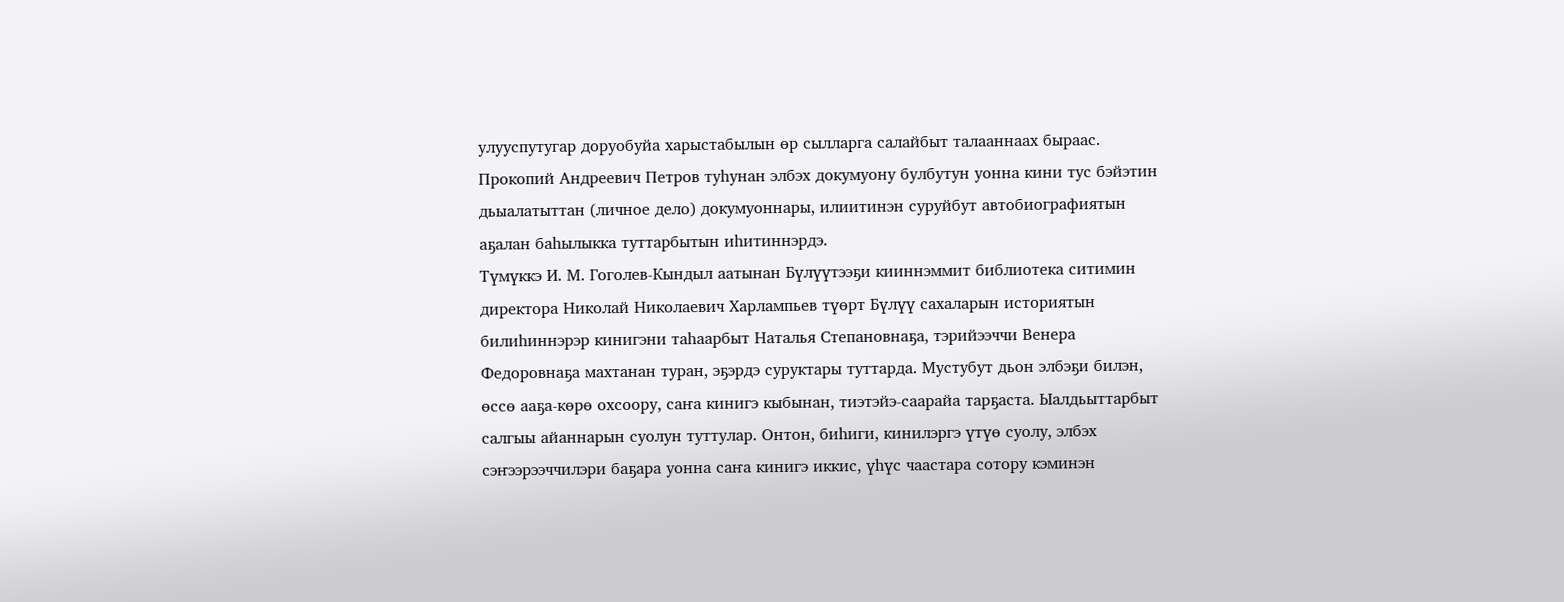улууспутугар доруобуйа харыстабылын өр сылларга салайбыт талааннаах быраас. Прокопий Андреевич Петров туһунан элбэх докумуону булбутун уонна кини тус бэйэтин дьыалатыттан (личное дело) докумуоннары, илиитинэн суруйбут автобиографиятын аҕалан баһылыкка туттарбытын иһитиннэрдэ.
Түмүккэ И. М. Гоголев-Кындыл аатынан Бүлүүтээҕи кииннэммит библиотека ситимин директора Николай Николаевич Харлампьев түөрт Бүлүү сахаларын историятын билиһиннэрэр кинигэни таһаарбыт Наталья Степановнаҕа, тэрийээччи Венера Федоровнаҕа махтанан туран, эҕэрдэ суруктары туттарда. Мустубут дьон элбэҕи билэн, өссө ааҕа-көрө охсоору, саҥа кинигэ кыбынан, тиэтэйэ-саарайа тарҕаста. Ыалдьыттарбыт салгыы айаннарын суолун туттулар. Онтон, биһиги, кинилэргэ үтүө суолу, элбэх сэҥээрээччилэри баҕара уонна саҥа кинигэ иккис, үһүс чаастара сотору кэминэн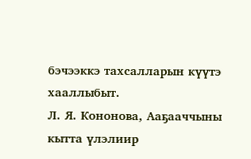бэчээккэ тахсалларын күүтэ хааллыбыт.
Л. Я. Кононова, Ааҕааччыны кытта үлэлиир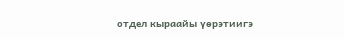отдел кыраайы үөрэтиигэ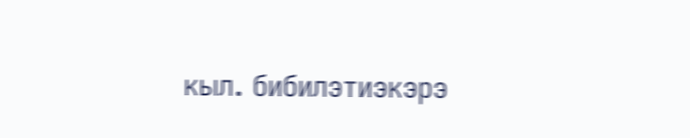кыл. бибилэтиэкэрэ